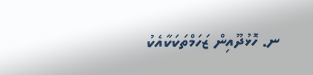ނ. ހޮޅުދޫއިން ޒަހަމްތަކަކާއެކު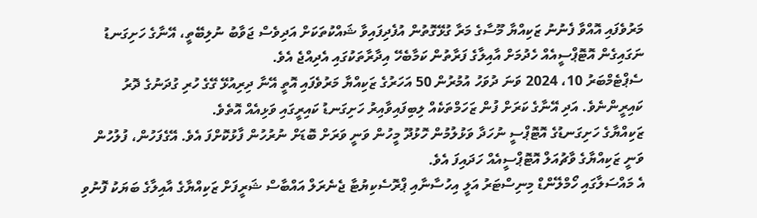މަރުވެފައި އޮއްވާ ފެނުނު ޒަކިއްޔާ މޫސާގެ މަރާ ގުޅޭގޮތުން އުފެދިފައިވާ ޝައްކުތަކަށް އަދިވެސް ޖަވާބު ނުލިބޭތީ، އޭނާގެ ހަށިގަނޑު ނަގައިގެން އޮޓޮޕްސީއެއް ހެދުމަށް އާއިލާގެ ފަރާތުން ކަމާބެހޭ އިދާރާތަކުގައި އެދިއްޖެ އެވެ.
ސެޕްޓެމްބަރު 10، 2024 ވަނަ ދުވަހު އުމުރުން 50 އަހަރުގެ ޒަކިއްޔާ މަރުވެފައި އޮތީ އޭނާ ދިރިއުޅޭ ގޭގެ ހުރި ގުދަނުގެ ދޮރު ކައިރީންނެވެ. އަދި އޭނާގެ ކަރަށް ފުން ޒަހަމްތަކެއް ލިބިފައިވާއިރު ހަށިގަނޑު ކައިރީގައި ވަޅިއެއް އޮތެވެ.
ޒަކިއްޔާގެ ހަށިގަނޑުގެ އޮޓޮޕްސީ ނުހަދާ ވަޅުލުމުން ހޮޅުދޫ މީހުން ވަނީ ވަރަށް ބޮޑަށް ނުރުހުން ފާޅުކޮށްފަ އެވެ. އޭގެފަހުން، ފުލުހުން ވަނީ ޒަކިއްޔާގެ ވާޗުއަލް އޮޓޮޕްސީއެއް ހަދައިފަ އެވެ.
އެ މައްސަލާގައި ހޯމްލޭންޑް މިނިސްޓަރު އަލީ އިހުސާނާއި ޕްރޮސެކިޔުޓާ ޖެނެރަލް އައްބާސް ޝަރީފަށް ޒަކިއްޔާގެ އާއިލާގެ ބަޔަކު ފޮނުވި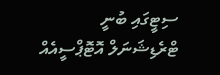ސިޓީގައި ބުނީ ޓްރެޑިޝަނަލް އޮޓޮޕްސީއެއް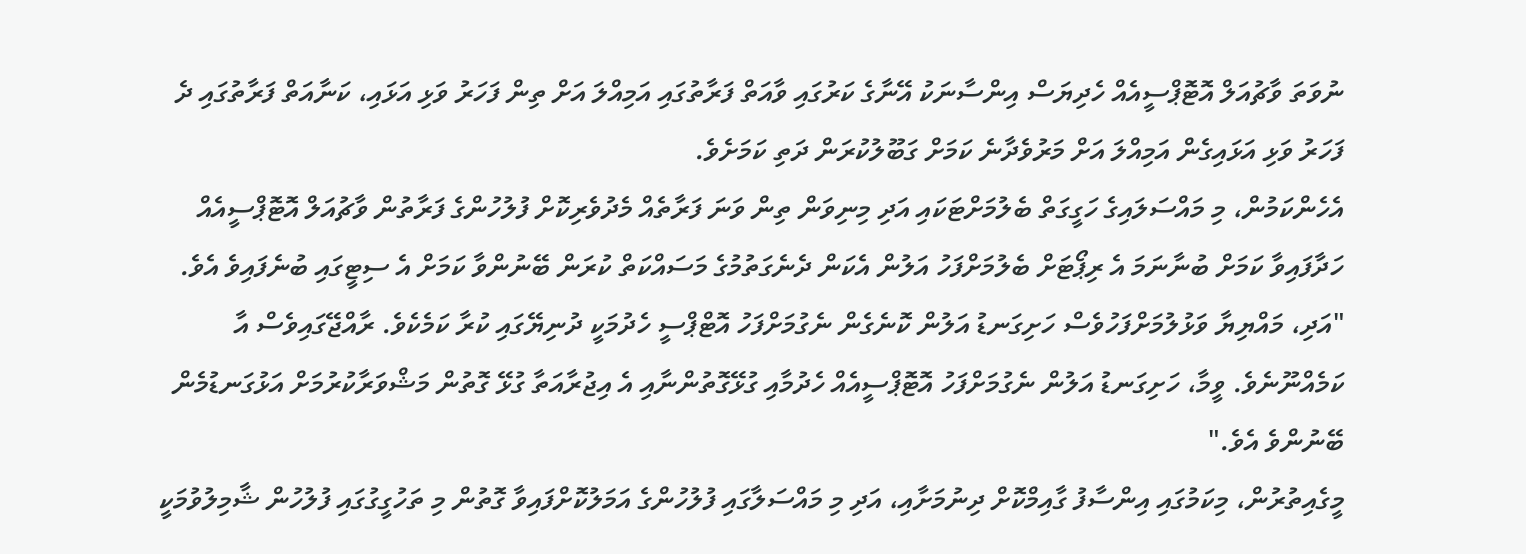ނުވަތަ ވާޗުއަލް އޮޓޮޕްސީއެއް ހެދިޔަސް އިންސާނަކު އޭނާގެ ކަރުގައި ވާއަތް ފަރާތުގައި އަމިއްލަ އަށް ތިން ފަހަރު ވަޅި އަޅައި، ކަނާއަތް ފަރާތުގައި ދެ ފަހަރު ވަޅި އަޅައިގެން އަމިއްލަ އަށް މަރުވެދާނެ ކަމަށް ގަބޫލުކުރަން ދަތި ކަމަށެވެ.
އެހެންކަމުން، މި މައްސަލައިގެ ހަގީގަތް ބެލުމަށްޓަކައި އަދި މިނިވަން ތިން ވަނަ ފަރާތެއް މެދުވެރިކޮށް ފުލުހުންގެ ފަރާތުން ވާޗުއަލް އޮޓޮޕްސީއެއް ހަދާފައިވާ ކަމަށް ބުނާނަމަ އެ ރިޕޯޓަށް ބެލުމަށްފަހު އަލުން އެކަން ދެނެގަތުމުގެ މަސައްކަތް ކުރަން ބޭނުންވާ ކަމަށް އެ ސިޓީގައި ބުނެފައިވެ އެވެ.
"އަދި، މައްޔިޔާ ވަޅުލުމަށްފަހުވެސް ހަށިގަނޑު އަލުން ކޮނެގެން ނެގުމަށްފަހު އޮޓްޕްސީ ހެދުމަކީ ދުނިޔޭގައި ކުރާ ކަމެކެވެ. ރާއްޖޭގައިވެސް އާ ކަމެއްނޫނެވެ. ވީމާ، ހަށިގަނޑު އަލުން ނެގުމަށްފަހު އޮޓޮޕްސީއެއް ހެދުމާއި ގުޅޭގޮތުންނާއި އެ އިޖުރާއަތާ ގުޅޭ ގޮތުން މަޝްވަރާކުރުމަށް އަޅުގަނޑުމެން ބޭނުންވެ އެވެ."
މީގެއިތުރުން، މިކަމުގައި އިންސާފު ގާއިމްކޮށް ދިނުމަށާއި، އަދި މި މައްސަލާގައި ފުލުހުންގެ އަމަލުކޮށްފައިވާ ގޮތުން މި ތަހުގީގުގައި ފުލުހުން ޝާމިލުވުމަކީ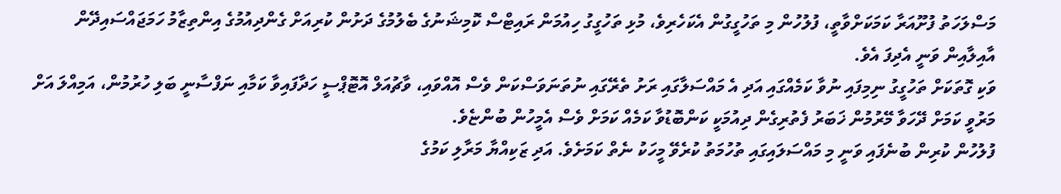މަސްލަހަތު ފުށޫއަރާ ކަމަކަށްވާތީ، ފުލުހުން މި ތަހުގީގުން އެކަހެރިވެ، މުޅި ތަހުގީގު ހިއުމަން ރައިޓްސް ކޮމިޝަނުގެ ބެލުމުގެ ދަށުން ކުރިއަށް ގެންދިއުމުގެ އިންތިޒާމު ހަމަޖައްސައިދޭން އާއިލާއިން ވަނީ އެދިފަ އެވެ.
ވަކި ގޮތަކަށް ތަހުގީގު ނިމިފައި ނުވާ ކަމެއްގައި އަދި އެ މައްސަލާގައި ރަށު ތެރޭގައި ނުތަނަވަސްކަން ވެސް އޮއްވައި، ވާޗުއަލް އޮޓޮޕްސީ ހަދާފައިވާ ކަމާއި ނަފްސާނީ ބަލި ހުރުމުން، އަމިއްލަ އަށް މަރުވީ ކަމަށް ދޭހަވާ މޭރުމުން ޚަބަރު ފެތުރިގެން ދިއުމަކީ ކަންބޮޑުވާ ކަމެއް ކަމަށް ވެސް އެމީހުން ބުންޏެވެ.
ފުލުހުން ކުރިން ބުނެފައި ވަނީ މި މައްސަލައިގައި ތުހުމަތު ކުރެވޭ މީހަކު ނެތް ކަމަށެވެ. އަދި ޒަކިއްޔާ މަރާލި ކަމުގެ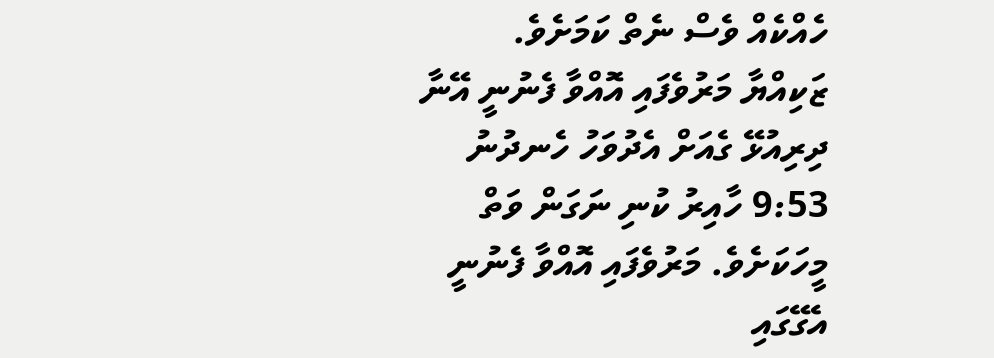ހެއްކެއް ވެސް ނެތް ކަމަށެވެ.
ޒަކިއްޔާ މަރުވެފައި އޮއްވާ ފެނުނީ އޭނާ ދިރިއުޅޭ ގެއަށް އެދުވަހު ހެނދުނު 9:53 ހާއިރު ކުނި ނަގަން ވަތް މީހަކަށެވެ. މަރުވެފައި އޮއްވާ ފެނުނީ އެގޭގައި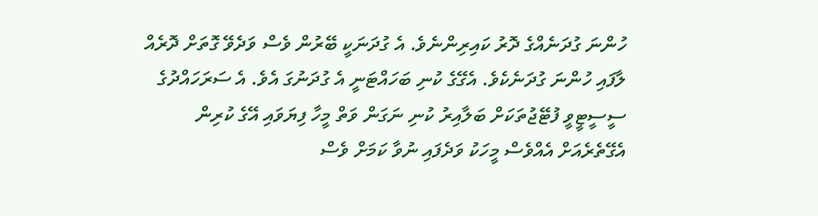ހުންނަ ގުދަނެއްގެ ދޮރު ކައިރިންނެވެ. އެ ގުދަނަކީ ބޭރުން ވެސް ވަދެވޭ ގޮތަށް ދޮރެއް ލާފައި ހުންނަ ގުދަނެކެވެ. އެގޭގެ ކުނި ބަހައްޓަނީ އެ ގުދަނުގަ އެވެ. އެ ސަރަހައްދުގެ ސީސީޓީވީ ފުޓޭޖުތަކަށް ބަލާއިރު ކުނި ނަގަން ވަތް މީހާ ފިޔަވައި އޭގެ ކުރިން އެގޭތެރެއަށް އެއްވެސް މީހަކު ވަދެފައި ނުވާ ކަމަށް ވެސް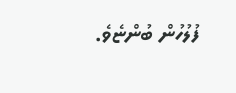ފުލުހުން ބުންޏެވެ.